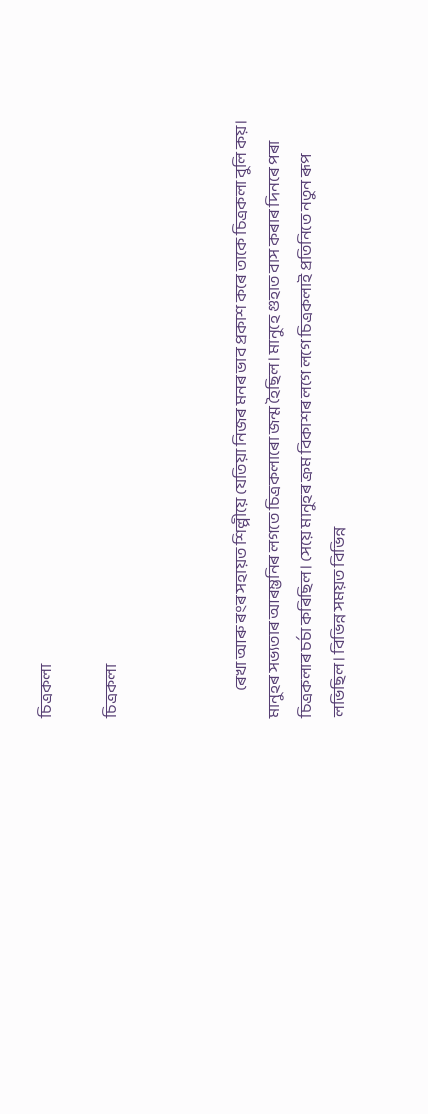চিত্ৰকলা

চিত্ৰকলা



         ৰেখা আৰু ৰংৰ সহায়ত শিল্পীয়ে যেতিয়া নিজৰ মনৰ ভাব প্ৰকাশ কৰে তাকে চিত্ৰকলা বুলি কয়। মানুহৰ সভ্যতাৰ আৰম্ভনিৰ লগতে চিত্ৰকলাৰো জন্ম হৈছিল। মানুহে গুহাত বাস কৰাৰ দিনৰে পৰা চিত্ৰকলাৰ চৰ্চা কৰিছিল। সেয়ে মানুহৰ ক্ৰম বিকাশৰ লগে লগে চিত্ৰকলাই প্ৰতিনিতে নতুন ৰূপ লভিছিল। বিভিন্ন সময়ত বিভিন্ন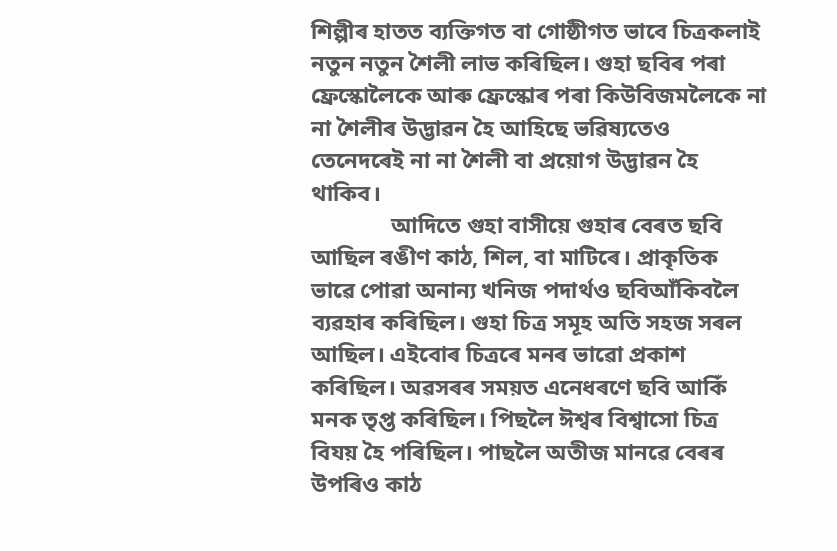শিল্পীৰ হাত‍ত ব্যক্তিগত বা গোষ্ঠীগত ভাবে চিত্ৰকলাই নতুন নতুন শৈলী লাভ কৰিছিল। গুহা ছবিৰ পৰা ফ্ৰেস্কোলৈকে আৰু ফ্ৰেস্কোৰ পৰা কিউবিজমলৈকে না না শৈলীৰ উদ্ভাৱন হৈ আহিছে ভৱিষ্যতেও তেনেদৰেই না না শৈলী বা প্ৰয়োগ উদ্ভাৱন হৈ থাকিব।
              আদিতে গুহা বাসীয়ে গুহাৰ বেৰত ছবি আছিল ৰঙীণ কাঠ, শিল, বা মাটিৰে। প্ৰাকৃতিক ভাৱে পোৱা অনান্য খনিজ পদাৰ্থও ছবিআঁকিবলৈ ব্যৱহাৰ কৰিছিল। গুহা চিত্ৰ সমূহ অতি সহজ সৰল আছিল। এইবোৰ চিত্ৰ‍ৰে মনৰ ভাৱো প্ৰকাশ কৰিছিল। অৱসৰ‍ৰ সময়ত এনেধৰণে ছবি আকিঁ মনক তৃপ্ত কৰিছিল। পিছলৈ ঈশ্বৰ বিশ্বাসো চিত্ৰ বিয‍য় হৈ পৰিছিল। পাছলৈ অতীজ মানৱে বেৰ‍ৰ উপৰিও কাঠ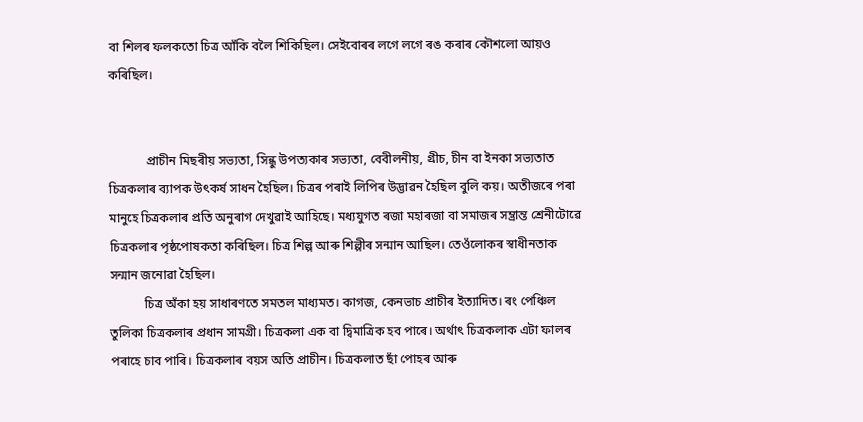বা শিলৰ ফলকতো চিত্ৰ আঁকি বলৈ শিকিছিল। সেইবোৰ‍ৰ লগে লগে ৰঙ কৰাৰ কৌশলো আয়ও কৰিছিল।


            প্ৰাচীন মিছৰীয় সভ্যতা, সিন্ধু উপত্যকাৰ সভ্যতা, বেবীলনীয়, গ্ৰীচ, চীন বা ইনকা সভ্যতাত চিত্ৰকলাৰ ব্যাপক উৎকৰ্ষ সাধন হৈছিল। চিত্ৰ‍ৰ পৰাই লিপিৰ উদ্ভাৱন হৈছিল বুলি কয়। অতীজৰে পৰা মানুহে চিত্ৰকলাৰ প্ৰতি অনুৰাগ দেখুৱাই আহিছে। মধ্য‍যুগত ৰজা মহাৰজা বা সমাজৰ সম্ভ্ৰান্ত শ্ৰেনীটোৱে চিত্ৰকলাৰ পৃষ্ঠপোষকতা কৰিছিল। চিত্ৰ শিল্প আৰু শিল্পীৰ সন্মান আছিল। তেওঁলোকৰ স্বাধীনতাক সন্মান জনোৱা হৈছিল।
           চিত্ৰ অঁকা হয় সাধাৰণতে সমতল মাধ্যমত। কাগজ, কেনভাচ প্ৰাচীৰ ইত্যাদিত। ৰং পেঞ্চিল তুলিকা চিত্ৰকলাৰ প্ৰধান সামগ্ৰী। চিত্ৰকলা এক বা দ্বিমাত্ৰিক হব পাৰে। অৰ্থাৎ চিত্ৰকলাক এটা ফালৰ পৰাহে চাব পাৰি। চিত্ৰকলাৰ বয়স অতি প্ৰাচীন। চিত্ৰকলাত ছাঁ পোহৰ আৰু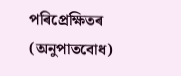পৰিপ্ৰেক্ষিতৰ (অনুপাতবোধ)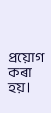প্ৰয়োগ কৰা হয়।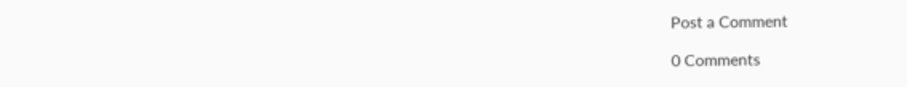Post a Comment

0 Comments